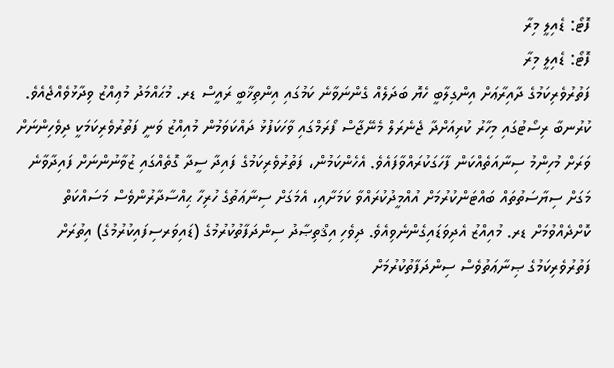ފޮޓޯ: ޑެއިލީ މިރާ
ފޮޓޯ: ޑެއިލީ މިރާ
ފަތުރުވެރިކަމުގެ ދާއިރާޢަށް އިންގިލާބީ ހެޔޮ ބަދަލެއް ގެންނަވާނެ ކަމުގައި އިންތިޚާބީ ރައީސް ޑރ. މުޙައްމަދު މުޢިއްޒު ވިދާޅުވެއްޖެއެވެ.
ކުރުނބާ ރިސޯޓުގައި މިހާރު ކުރިއަށްދާ ޖެނެރަލް މެނޭޖާސް ފޯރަމްގައި ވާހަކަފުޅު ދައްކަވަމުން މުއިއްޒު ވަނީ ފަތުރުވެރިކަމަކީ ދިވެހިންނަށް ވަރަށް މުހިންމު ސިނާއަތެއްކަން ފާހަގަކުރައްވާފައެވެ. އެހެންކަމުން، ފަތުރުވެރިކަމުގެ ފައިދާ ސީދާ ގޮތެއްގައި ޒުވާނުންނަށް ފައިދާވާނެ މަގަށް ސިޔާސަތުތައް ބައްޓަންކުރުމަށް އުއްމީދުކުރައްވާ ކަމަށާއި، އެމަގަށް ސިނާޢަތުގެ ހުރިހާ ޙިއްސާދާރުންވެސް މަސައްކަތް ކޮށްދެއްވުމަށް ޑރ. މުއިއްޒު އެދިވަޑައިގެންނެވިއެވެ. ދިވެހި އިޤްތިޞާދު ސިންދަފާތުކުރުމުގެ (ޑައިވަރސިފައިކުރުމުގެ) އިތުރަށް ފަތުރުވެރިކަމުގެ ޞިނާޢަތުވެސް ސިންދަފާތުކުރުމަށް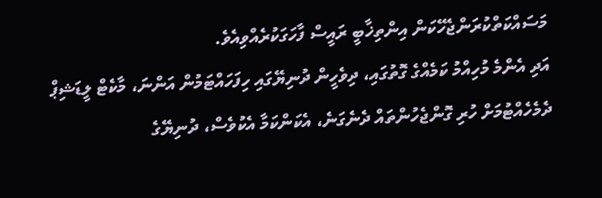މަސައްކަތްކުރަންޖެހޭކަން އިންތިޚާބީ ރައީސް ފާހަގަކުރެއްވިއެވެ.
އަދި އެންމެ މުހިއްމު ކަމެއްގެ ގޮތުގައި، ދިވެހީން ދުނިޔޭގައި ހިފަހައްޓަމުން އަންނަ، މާކެޓް ލީޑަޝިޕް ދެމެހެއްޓުމަށް ހުރި ގޮންޖެހުންތައް ދެނެގަނެ، އެކަންކަމާ އެކުވެސް، ދުނިޔޭގެ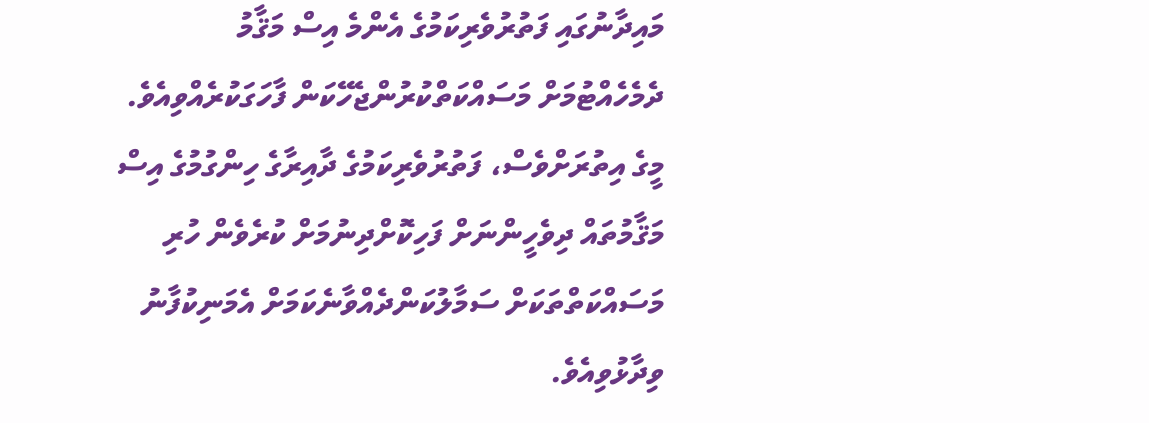މައިދާނުގައި ފަތުރުވެރިކަމުގެ އެންމެ އިސް މަޤާމު ދެމެހެއްޓުމަށް މަސައްކަތްކުރުންޖެހޭކަން ފާހަގަކުރެއްވިއެވެ.
މީގެ އިތުރަށްވެސް، ފަތުރުވެރިކަމުގެ ދާއިރާގެ ހިންގުމުގެ އިސް މަޤާމުތައް ދިވެހީންނަށް ފަހިކޮށްދިނުމަށް ކުރެވެން ހުރި މަސައްކަތްތަކަށް ސަމާލުކަންދެއްވާނެކަމަށް އެމަނިކުފާނު ވިދާޅުވިއެވެ.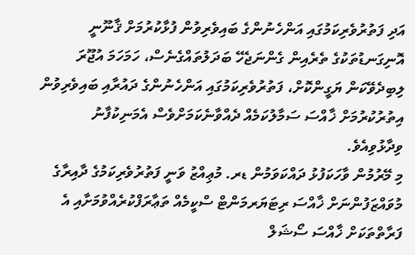އަދި ފަތުރުވެރިކަމުގައި އަންހެނުންގެ ބައިވެރިވުން ފުޅާކުރުމަށް ޤާނޫނީ އޮނިގަނޑުތަކުގެ ތެރެއިން ގެންނަޖެހޭ ބަދަލުތައްގެނެސް، ހަމަހަމަ އުޖޫރަ ލިބިދެވޭކަން ޔަގީންކޮށް، ފަތުރުވެރިކަމުގައި އަންހެނުންގެ ދައުރާއި ބައިވެރިވުން އިތުރުކުރުމަށް ޚާއްސަ ސަމާލުކަމެއް ދެއްވާނެކަމަށްވެސް އެމަނިކުފާނު ވިދާޅުވިއެވެ.
މި މޭރުމުން ވާހަކަފުޅު ދައްކަވަމުން ޑރ. މުޢިއްޒު ވަނީ ފަތުރުވެރިކަމުގެ ދާއިރާގެ މުވައްޒަފުންނަށް ޚާއްސަ ރިޓަޔަރމަންޓް ސްކީމެއް ތަޢާރަފްކުރެއްވުމަށާއި އެ ފަރާތްތަކަށް ޚާއްސަ ސޯޝަލް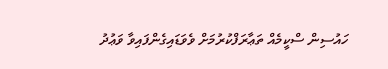ހައުސިން ސްކީމެއް ތަޢާރަފްކުރުމަށް ވެވަޑައިގެންފައިވާ ވަޢުދު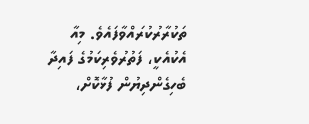ތަކުރާރުކުރައްވާފައެވެ. މިއާ އެކުއެކީ، ފަތުރުވެރިކަމުގެ ފައިދާ ބެހިގެންދިޔުން ފުޅާކޮށް،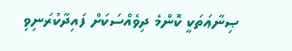ޞިނާޢަތަކީ ކޮންމެ ދިވެއްސަކަށް ފައިދާކުރަނިވި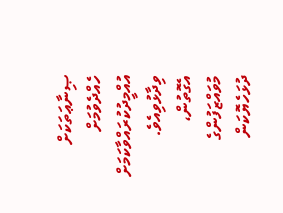ޞިނާޢަތަކަށް ހެއްދެވުމަށް އުއްމީދުކުރައްވާކަމަށް ވިދާޅުވިއެވެ.
އެގޮތުން، މުވައްޒަފުންގެ ދުޅަހެޔޮކަން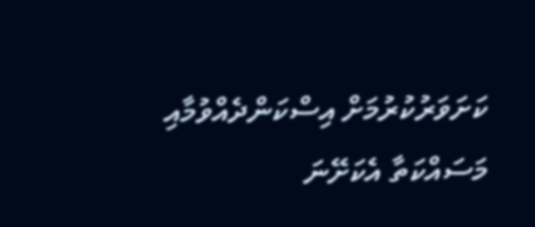ކަށަވަރުކުރުމަށް އިސްކަންދެއްވުމާއި މަސައްކަތާ އެކަށޭނަ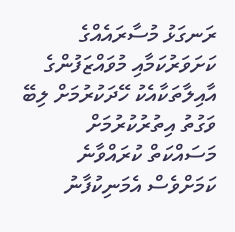ރަނގަޅު މުސާރައެއްގެ ކަށަވަރުކަމާއި މުވައްޒަފުންގެ އާއިލާތަކާއެކު ހޭދަކުރުމަށް ލިބޭ ވަގުތު އިތުރުކުރުމަށް މަސައްކަތް ކުރައްވާނެ ކަމަށްވެސް އެމަނިކުފާނު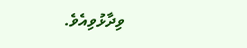ވިދާޅުވިއެވެ.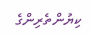ކިޔުންތެރިންގެ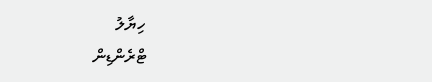ހިޔާލު
ޓްރެންޑިން